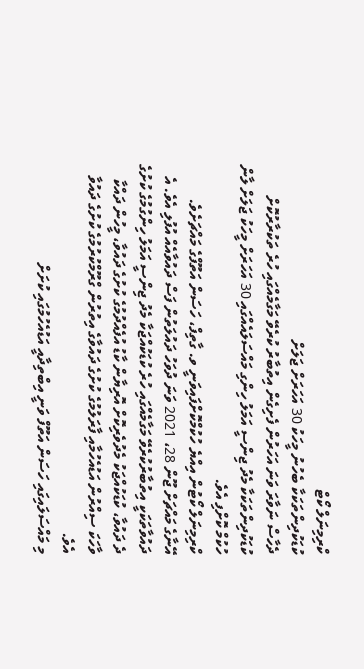ކްރިމިނަލް ކޯޓް
ކުޑަކުދިންތަކަކާ ބެހުނު މީހަކު 30 އަހަރަށް ޖަލަށް
ދެހާސް ނަވާރަ ވަނަ އަހަރުން ފެށިގެން އިތުބާރު ކުރެވޭ މަގާމެއްގައި ހުރެ ތަކުރާރުކޮށް ކުޑަކުދިންތަކަކާ މެދު ޖިންސީ އަމަލު ހިންގި މައްސަލައެއްގައި 30 އަހަރަށް މީހަކު ޖަލަށް ލާން ހުކުމް ކޮށްފި އެވެ.
ކްރިމިނަލް ކޯޓުން އިއްޔެ ހުކުމްކޮށްފައިވަނީ ވ. ގާތިފް، ހަސަން އަތޫފްގެ މައްޗަށެވެ.
އޭނާގެ މައްޗަށް ޖޫން 28، 2021 ވަނަ ދުވަހު ދައުލަތުން ފަސް ދައުވާއެއް އުފުލި އެވެ. އެ ދައުވާތަކަކީ އިތުބާރުކުރެވޭ މަގާމެއްގައި ހުރެ ކުޑަކުއްޖަކާ މެދު ޖިންސީ އަމަލު ހިންގުމުގެ ކުށުގެ ދެ ދައުވާ، ކުޑަކުއްޖަކު މެދުވެރިކޮށް އޮރިޔާން ކާޑު އުފެއްދުމުގެ ކުށުގެ ދައުވާ، މީހުން ދައްކާ ވާހަކަ ސިއްރުން އަޑުއެހުމާއި ފާރަލުމުގެ ކުށުގެ ދައުވާގެ އިތުރުން ގްރޫމްކުރުމުގެ ކުށުގެ ދައުވާ އެވެ.
މި މައްސަލައިގައި ހަސަން އަތޫފް ވަނީ އިބްތިދާއީ އަޑުއެހުމުގައި ކުށަށް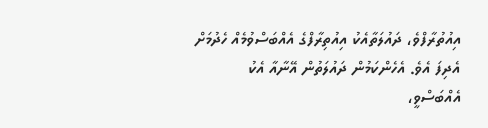އިއުތުރާފްވެ، ދައުލަތާއެކު އިއުތިރާފްގެ އެއްބަސްވުމެއް ހެދުމަށް އެދިފަ އެވެ. އެހެންކަމުން ދައުލަތުން އޭނާއާ އެކު އެއްބަސްވީ،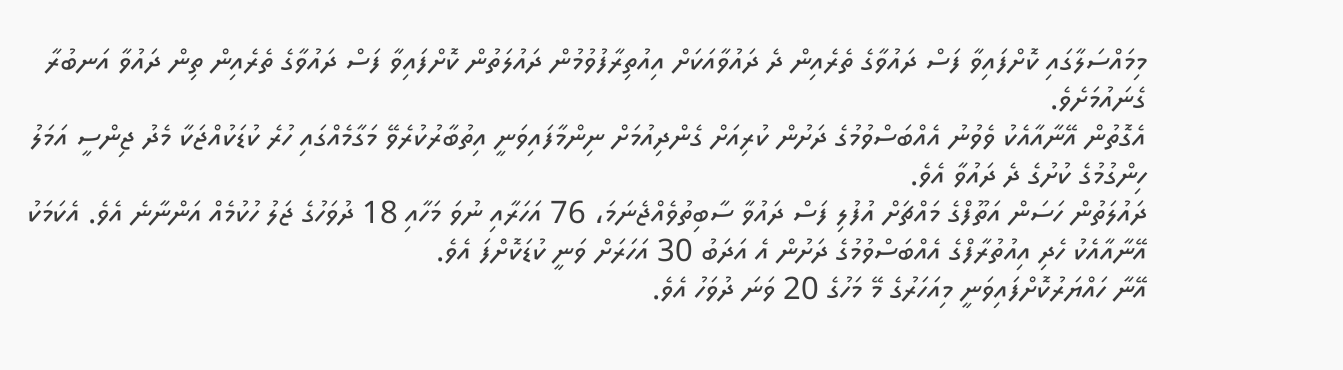މިމައްސަލާގައި ކޮށްފައިވާ ފަސް ދައުވާގެ ތެރެއިން ދެ ދައުވާއަކަށް އިއުތިރާފުވުމުން ދައުލަތުން ކޮށްފައިވާ ފަސް ދައުވާގެ ތެރެއިން ތިން ދައުވާ އަނބުރާ ގެނައުމަށެވެ.
އެގޮތުން އޭނާއާއެކު ވެވުނު އެއްބަސްވުމުގެ ދަށުން ކުރިއަށް ގެންދިއުމަށް ނިންމާފައިވަނީ އިތުބާރުކުރެވޭ މަގާމެއްގައި ހުރެ ކުޑަކުއްޖަކާ މެދު ޖިންސީ އަމަލު ހިންގުމުގެ ކުށުގެ ދެ ދައުވާ އެވެ.
ދައުލަތުން ހަސަން އަތޫފްގެ މައްޗަށް އުފުލި ފަސް ދައުވާ ސާބިތުވެއްޖެނަމަ، 76 އަހަރާއި ނުވަ މަހާއި 18 ދުވަހުގެ ޖަލު ހުކުމެއް އަންނާނެ އެވެ. އެކަމަކު އޭނާއާއެކު ހެދި އިއުތުރާފްގެ އެއްބަސްވުމުގެ ދަށުން އެ އަދަބު 30 އަހަރަށް ވަނީ ކުޑަކޮށްފަ އެވެ.
އޭނާ ހައްޔަރުކޮށްފައިވަނީ މިއަހަރުގެ މޭ މަހުގެ 20 ވަނަ ދުވަހު އެވެ.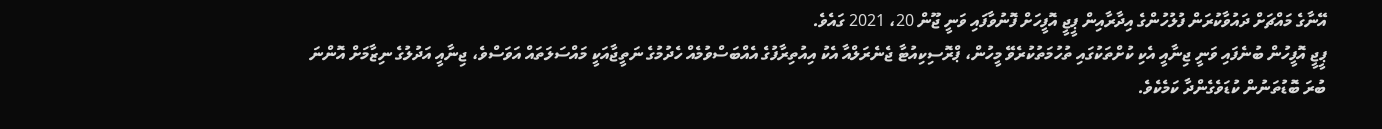އޭނާގެ މައްޗަށް ދައުވާކުރަން ފުލުހުންގެ އިދާރާއިން ޕީޖީ އޮފީހަށް ފޮނުވާފައި ވަނީ ޖޫން 20، 2021 ގައެވެ.
ޕީޖީ އޮފީހުން ބުނެފައި ވަނީ ޖިނާއީ އެކި ކުށްތަކުގައި ތުހުމަތުކުރެވޭ މީހުން، ޕްރޮސިކިއުޓާ ޖެނެރަލްއާ އެކު އިއުތިރާފުގެ އެއްބަސްވުމެއް ހެދުމުގެ ނަތީޖާއަކީ މައްސަލަތައް އަވަސްވެ، ޖިނާއީ އަދުލުގެ ނިޒާމަށް އޮންނަ ބުރަ ބޮޑުތަނުން ކުޑަވެގެންދާ ކަމެކެވެ.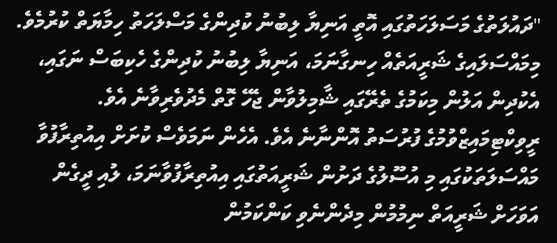"ދައުލަތުގެ މަސަލަހަތުގައި އޮތީ އަނިޔާ ލިބުނު ކުދިންގެ މަސްލަހަތު ހިމާޔަތް ކުރުމެވެ. މިމައްސަލައިގެ ޝަރީއަތެއް ހިނގާނަމަ، އަނިޔާ ލިބުނު ކުދިންގެ ހެކިބަސް ނަގައި، އެކުދިން އަލުން މިކަމުގެ ތެރޭގައި ޝާމިލުވާން ޖެހޭ ގޮތް މެދުވެރިވާނެ އެވެ. ރީވިކްޓިމައިޒްވުމުގެ ފުރުސަތު އޮންނާނެ އެވެ. އެހެން ނަމަވެސް ކުށަށް އިއުތިރާފުވާ މައްސަލަތަކުގައި މި އުސޫލުގެ ދަށުން ޝަރީއަތުގައި އިއުތިރާފުވާނަމަ، ލުއި ދީގެން އަވަހަށް ޝަރީއަތް ނިމުމުން މިދެންނެވި ކަންކަމުން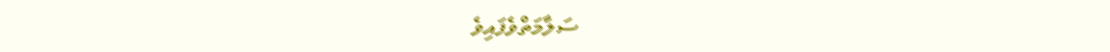ސަލާމަތްވެފައިވެ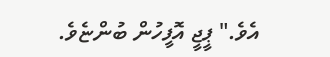އެވެ." ޕީޖީ އޮފީހުން ބުންޏެވެ.